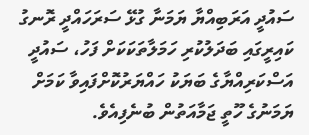ސައުދީ އަރަބިއްޔާ ޔަމަނާ ގުޅޭ ސަރަހައްދީ ރޮނގު ކައިރީގައި ބަދަލުކުރި ހަމަލާތަކަކަށް ފަހު، ސައުދީ އަސްކަރިއްޔާގެ ބަޔަކު ހައްޔަރުކޮށްފައިވާ ކަމަށް ޔަމަނުގެ ހޫތީ ޖަމާއަތުން ބުނެފިއެވެ.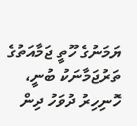ޔަމަނުގެ ހޫތީ ޖަމާއަތުގެ ތަރުޖަމާނަކު ބުނީ، ހޮނިހިރު ދުވަހު ދިން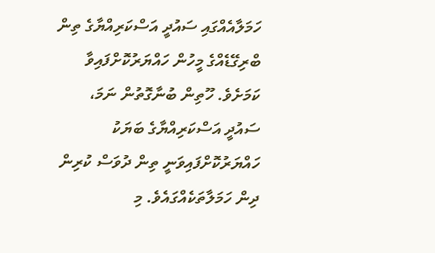ހަމަލާއެއްގައި ސައުދީ އަސްކަރިއްޔާގެ ތިން ބްރިގޭޑެއްގެ މީހުން ހައްޔަރުކޮށްފައިވާ ކަމަށެވެ. ހޫތިން ބުނާގޮތުން ނަމަ، ސައުދީ އަސްކަރިއްޔާގެ ބަޔަކު ހައްޔަރުކޮށްފައިވަނީ ތިން ދުވަސް ކުރިން ދިން ހަމަލާތަކެއްގައެވެ. މި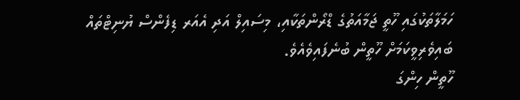ހަމަލާތަކުގައި ހޫތީ ޖަމާއަތުގެ ޑްރޯންތަކާއި، މިސައިލް އަދި އެއަރ ޑިފެންސް ޔުނިޓްތައް ބައިވެރިވީކަމަށް ހޫތީން ބުނެފައިވެއެވެ.
ހޫތީން ހިންގަ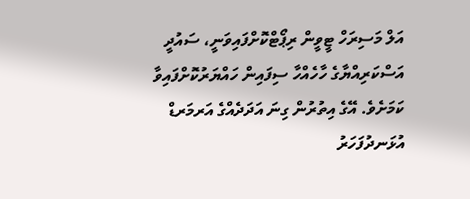އަލް މަސިރަހް ޓީވީން ރިޕޯޓްކޮށްފައިވަނީ، ސައުދީ އަސްކަރިއްޔާގެ ހާހެއްހާ ސިފައިން ހައްޔަރުކޮށްފައިވާ ކަމަށެވެ. އޭގެ އިތުރުން ގިނަ އަދަދެއްގެ އަރމަރޑް އުޅަނދުފަހަރު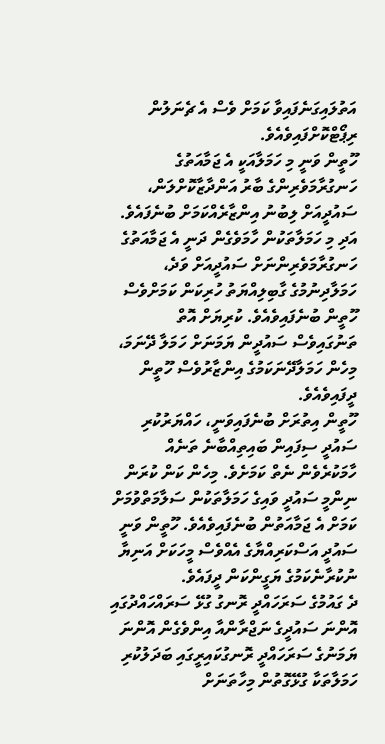އަތުލައިގަނެފައިވާ ކަމަށް ވެސް އެ ޗެނަލުން ރިޕޯޓްކޮށްފައިވެއެވެ.
ހޫތީން ވަނީ މި ހަމަލާއަކީ އެ ޖަމާއަތުގެ ހަނގުރާމަވެރިންގެ ބާރު އަންދާޒާކޮށްލަން، ސައުދީއަށް ލިބުނު އިންޒާރެއްކަމަށް ބުނެފައެވެ. އަދި މި ހަމަލާތަކުން ހާމަވެގެން ދަނީ އެ ޖަމާއަތުގެ ހަނގުރާމަވެރިންނަށް ސައުދީއަށް ވަދެ، ހަމަލާދިނުމުގެ ގާބިލިއްޔަތު ހުރިކަން ކަމަށްވެސް ހޫތީން ބުނެފައިވެއެވެ. ކުރިޔަށް އޮތް ތަނުގައިވެސް ސައުދީން ޔަމަނަށް ހަމަލާ ދޭނަމަ، މިހެން ހަމަލާދޭނަކަމުގެ އިންޒާރުވެސް ހޫތީން ދީފައިވެއެވެ.
ހޫތީން އިތުރަށް ބުނެފައިވަނީ، ހައްޔަރުކުރި ސައުދީ ސިފައިން ބައިތިއްބާނެ ތަނެއް ހާމަކުރެވެން ނެތް ކަމަށެވެ. މިހެން ކަން ކުރަން ނިންމީ ސައުދީ ވައިގެ ހަމަލާތަކުން ސަލާމަތްވުމަށް ކަމަށް އެ ޖަމާއަތުން ބުނެފައިވެއެވެ. ހޫތީން ވަނީ ސައުދީ އަސްކަރިއްޔާގެ އެއްވެސް މީހަކަށް އަނިޔާ ނުކުރާނެކަމުގެ ޔަގީންކަން ދީފައެވެ.
ދެ ގައުމުގެ ސަރަހައްދީ ރޮނގު ގުޅޭ ސަރައްހައްދުގައި އޮންނަ ސައުދީގެ ނަޖްރާންއާ އިންވެގެން އޮންނަ ޔަމަނުގެ ސަރަހައްދީ ރޮނގުކައިރީގައި ބަދަލުކުރި ހަމަލާތަކާ ގުޅޭގޮތުން މިހާތަނަށް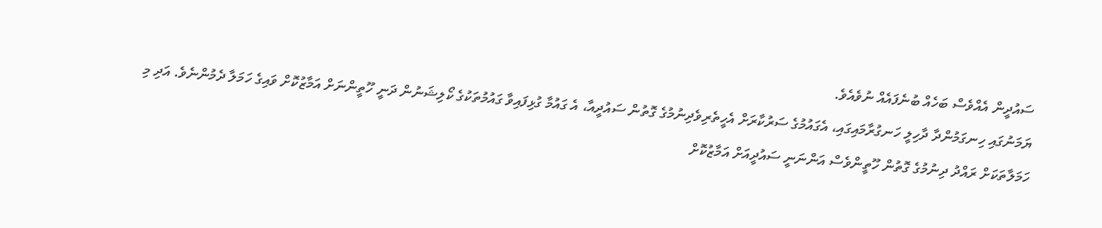ސައުދީން އެއްވެސް ބަހެއް ބުނެފައެއް ނުވެއެވެ.
ޔަމަނުގައި ހިނގަމުންދާ ދާހިލީ ހަނގުރާމައިގައި، އެގައުމުގެ ސަރުކާރަށް އެހީތެރިވެދިނުމުގެ ގޮތުން ސައުދީއާ، އެ ގައުމާ ގުޅިފައިވާ ގައުމުތަކުގެ ކޯލިޝަނުން ދަނީ ހޫތީންނަށް އަމާޒުކޮށް ވައިގެ ހަމަލާ ދެމުންނެވެ. އަދި މި ހަމަލާތަކަށް ރައްދު ދިނުމުގެ ގޮތުން ހޫތީންވެސް އަންނަނީ ސައުދީއަށް އަމާޒުކޮށް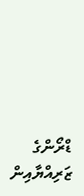ޑްރޯންގެ ޒަރިއްޔާއިން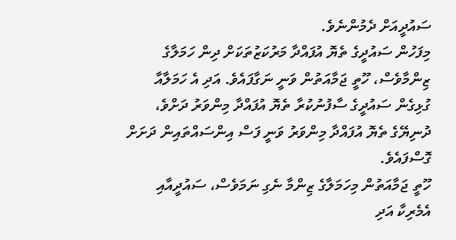ސައުދީއަށް ދެމުންނެވެ.
މިފަހުން ސައުދީގެ ތެޔޮ އުފައްދާ މަރުކަޒުތަކަށް ދިން ހަމަލާގެ ޒިންމާވެސް، ހޫތީ ޖަމާއަތުން ވަނީ ނަގާފައެވެ. އަދި އެ ހަމަލާއާ ގުޅިގެން ސައުދީގެ ސާފުނުކުރާ ތެޔޮ އުފައްދާ މިންވަރު ދަށްވެ، ދުނިޔޭގެ ތެޔޮ އުފައްދާ މިންވަރު ވަނީ ފަސް އިންސައްތައިން ދަށަށް ގޮސްފައެވެ.
ހޫތީ ޖަމާއަތުން މިހަމަލާގެ ޒިންމާ ނެގި ނަމަވެސް، ސައުދީއާއި އެމެރިކާ އަދި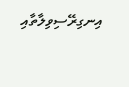އިނގިރޭސިވިލާތާއި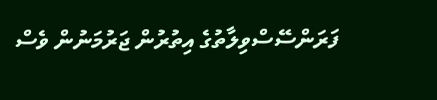ފަރަންސޭސްވިލާތުގެ އިތުރުން ޖަރުމަނުން ވެސް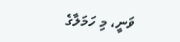ވަނީ، މި ހަމަލާގެ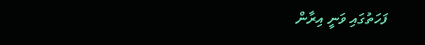ފަހަތުގައި ވަނީ އިރާން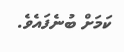ކަމަށް ބުނެފައެވެ.